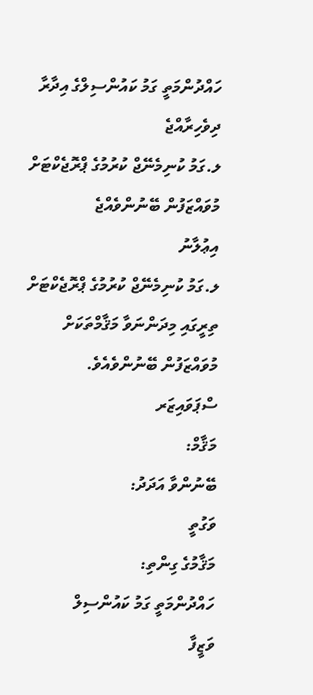ހައްދުންމަތީ ގަމު ކައުންސިލްގެ އިދާރާ
ދިވެހިރާއްޖެ
ލ.ގަމު ކުނިމެނޭޖް ކުރުމުގެ ޕްރޮޖެކްޓަށް މުވައްޒަފުން ބޭނުންވެއްޖެ
އިޢުލާނު
ލ.ގަމު ކުނިމެނޭޖް ކުރުމުގެ ޕްރޮޖެކްޓަށް ތިރީގައި މިދަންނަވާ މަޤާމްތަކަށް މުވައްޒަފުން ބޭނުންވެއެވެ.
ސްޕަވައިޒަރ
މަޤާމް:
ބޭނުންވާ އަދަދު:
ވަގުތީ
މަޤާމުގެ ގިންތި:
ހައްދުންމަތީ ގަމު ކައުންސިލް
ވަޒީފާ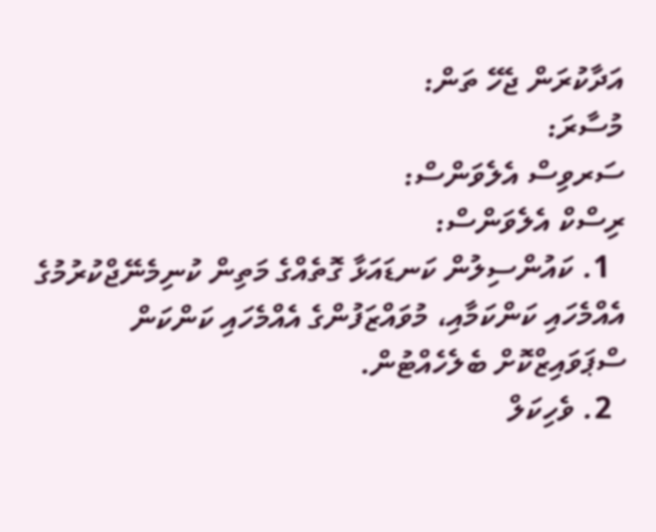އަދާކުރަން ޖެހޭ ތަން:
މުސާރަ:
ސަރވިސް އެލެވަންސް:
ރިސްކް އެލެވަންސް:
  1. ކައުންސިލުން ކަނޑައަޅާ ގޮތެއްގެ މަތިން ކުނިމެނޭޖްކުރުމުގެ އެއްމެހައި ކަންކަމާއި، މުވައްޒަފުންގެ އެއްމެހައި ކަންކަން ސްޕަވައިޒްކޮށް ބެލެހެއްޓުން.
  2. ވެހިކަލް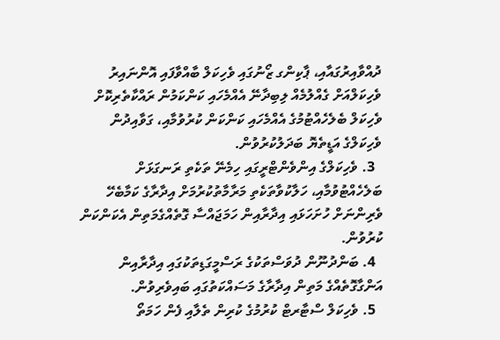ދުއްވާއިރުގައާއި، ޕާކިންގ ޒޯނުގައި ވެހިކަލް ބާއްވާފައި އޮންނައިރު ވެހިކަލްއަށް ގެއްލުމެއް ލިބިދާނޭ އެއްމެހައި ކަންކަމުން ރައްކާތެރިކޮށް ވެހިކަލް ބެލެހެއްޓުމުގެ އެއްމެހައި ކަންކަން ކުރުވުމާއި، ގަވާއިދުން ވެހިކަލްގެ އަޑީތެޔޮ ބަދަލުކުރުވުން.
  3. ވެހިކަލްގެ އިންވެންޓްރީގައި ހިމެނޭ ތަކެތި ރަނގަޅަށް ބަލެހެއްޓުވުމާއި، ހަލާކުވާތަކެތި މަރާމާތުކުރުމަށް އިދާރާގެ ކަމާބެހޭ ވެރިންނަށް ހުށަހަޅައި އިދާރާއިން ހަމަޖައްސާ ގޮތެއްގެމަތިން އެކަންކަން ކުރުވުން.
  4. ބަންދުނޫން ދުވަސްތަކުގެ ރަސްމީގަޑިތަކުގައި އިދާރާއިން އަންގާގޮތެއްގެ މަތިން އިދާރާގެ މަސައްކަތުގައި ބައިވެރިވުން.
  5. ވެހިކަލް ސްޓާރޓް ކުރުމުގެ ކުރިން ތެލާއި ފެން ހަމަތޯ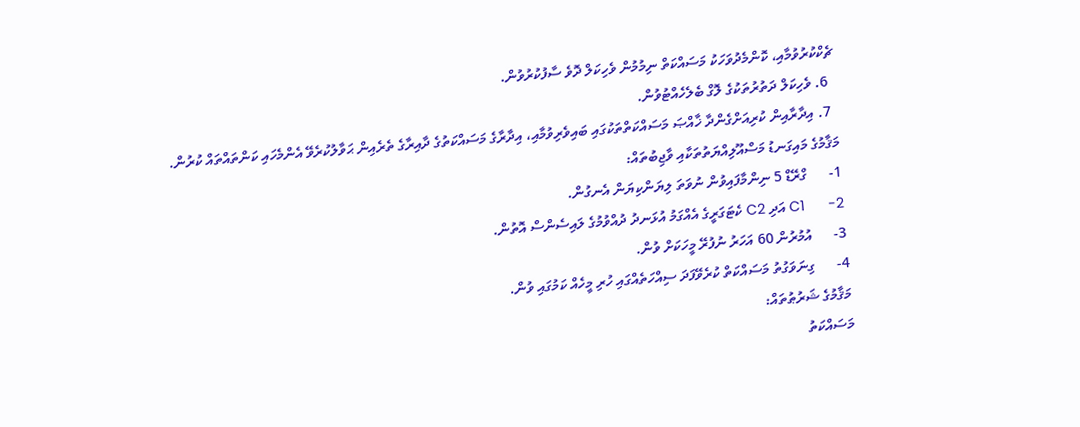ޗެކްކުރުވުމާއި، ކޮންމެދުވަހަކު މަސައްކަތް ނިމުމުން ވެހިކަލް ދޮވެ ސާފުކުރުވުން.
  6. ވެހިކަލް ދަތުރުތަކުގެ ލޮގް ބެލެހެއްޓުވުން.
  7. އިދާރާއިން ކުރިއަށްގެންދާ ޚާއްޞަ މަސައްކަތްތަކުގައި ބައިވެރިވުމާއި، އިދާރާގެ މަސައްކަތުގެ ދާއިރާގެ ތެރެއިން ޙަވާލުކުރެވޭ އެންމެހައި ކަންތައްތައް ކުރުން.
މަޤާމުގެ މައިގަނޑު މަސްއޫލިއްޔަތުތަކާއި ވާޖިބުތައް:
1-      ގްރޭޑް 5 ނިންމާފައިވުން ނުވަތަ ލިޔަންކިޔަން އެނގުން.
2-      C1 އަދި C2 ކެޓަގަރީގެ އެއްގަމު އުޅަނދު ދުއްވުމުގެ ލައިސެންސް އޮތުން.
3-      އުމުރުން 60 އަހަރު ނުފުރޭ މީހަކަށް ވުން.
4-      ގިނަވަގުތު މަސައްކަތް ކުރެވޭފަދަ ސިއްހަތެއްގައި ހުރި މީހެއް ކަމުގައި ވުން.
މަޤާމުގެ ޝަރުޠުތައް:
މަސައްކަތު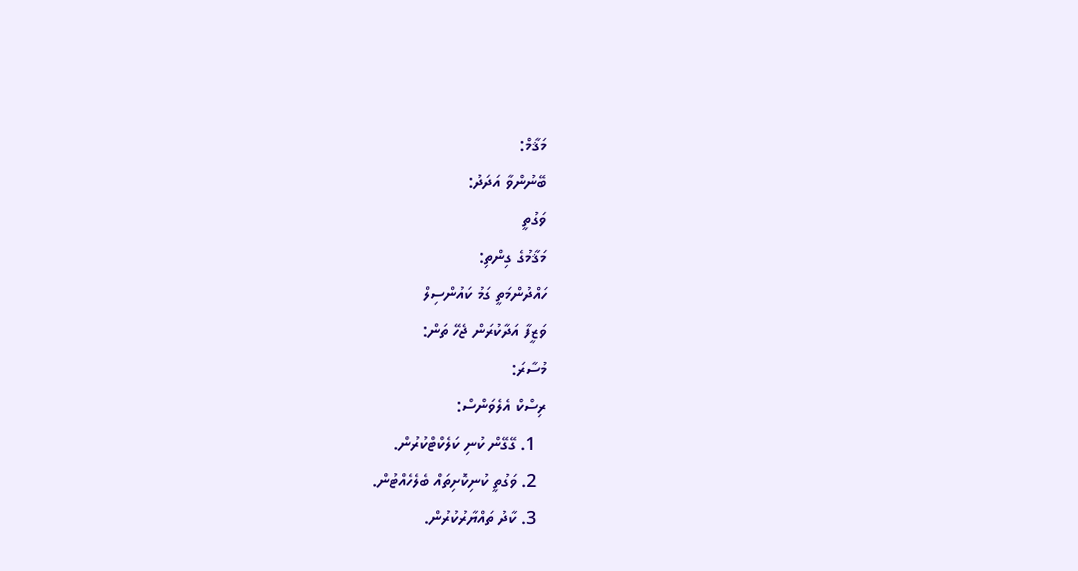މަޤާމް:
ބޭނުންވާ އަދަދު:
ވަގުތީ
މަޤާމުގެ ގިންތި:
ހައްދުންމަތީ ގަމު ކައުންސިލް
ވަޒީފާ އަދާކުރަން ޖެހޭ ތަން:
މުސާރަ:
ރިސްކް އެލެވަންސް:
  1. ގޭގޭން ކުނި ކަލެކްޓްކުރުން.
  2. ވަގުތީ ކުނިކޮށިތައް ބެލެހެއްޓުން.
  3. ކާދު ތައްޔާރުކުރުން.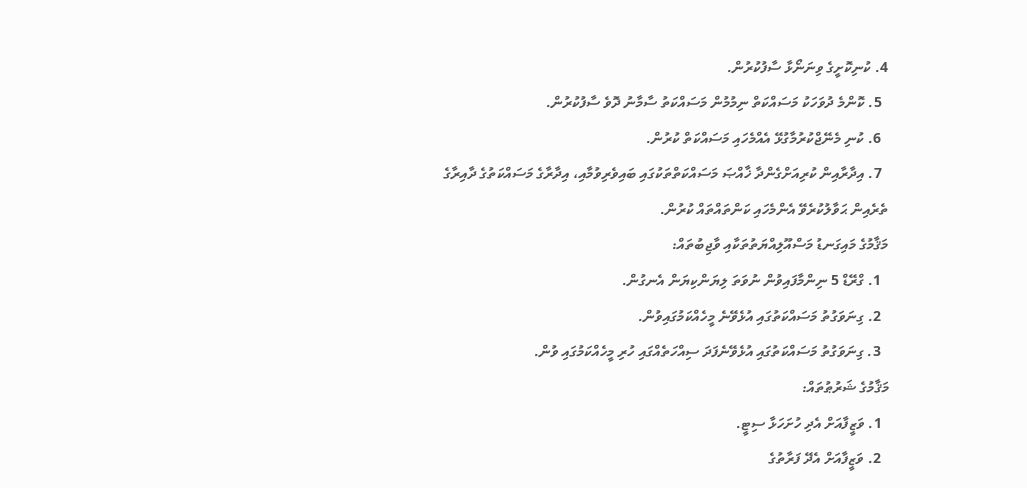4. ކުނިކޮށީގެ ވިނަނޯޅާ ސާފުކުރުން.
  5. ކޮންމެ ދުވަހަކު މަސައްކަތް ނިމުމުން މަސައްކަތު ސާމާނު ދޮވެ ސާފުކުރުން.
  6. ކުނި މެނޭޖްކުރުމާގުޅޭ އެއްމެހައި މަސައްކަތް ކުރުން.
  7. އިދާރާއިން ކުރިއަށްގެންދާ ޚާއްޞަ މަސައްކަތްތަކުގައި ބައިވެރިވުމާއި، އިދާރާގެ މަސައްކަތުގެ ދާއިރާގެ ތެރެއިން ޙަވާލުކުރެވޭ އެންމެހައި ކަންތައްތައް ކުރުން.
މަޤާމުގެ މައިގަނޑު މަސްއޫލިއްޔަތުތަކާއި ވާޖިބުތައް:
  1. ގްރޭޑް 5 ނިންމާފައިވުން ނުވަތަ ލިޔަންކިޔަން އެނގުން.
  2. ގިނަވަގުތު މަސައްކަތުގައި އުޅެވޭނެ މީހެއްކަމުގައިވުން.
  3. ގިނަވަގުތު މަސައްކަތުގައި އުޅެވޭނެފަދަ ސިއްހަތެއްގައި ހުރި މީހެއްކަމުގައި ވުން.
މަޤާމުގެ ޝަރުޠުތައް:
  1. ވަޒީފާއަށް އެދި ހުށަހަޅާ ސިޓީ.
  2. ވަޒީފާއަށް އެދޭ ފަރާތުގެ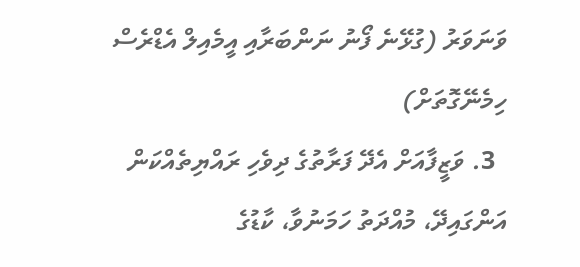ވަނަވަރު (ގުޅޭނެ ފޯނު ނަންބަރާއި އީމެއިލް އެޑްރެސް ހިމެނޭގޮތަށް)
  3. ވަޒީފާއަށް އެދޭ ފަރާތުގެ ދިވެހި ރައްޔިތެއްކަން އަންގައިދޭ، މުއްދަތު ހަމަނުވާ، ކާޑުގެ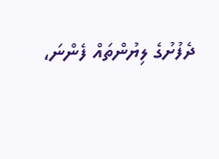ދެފުށުގެ ލިޔުންތައް ފެންނަ،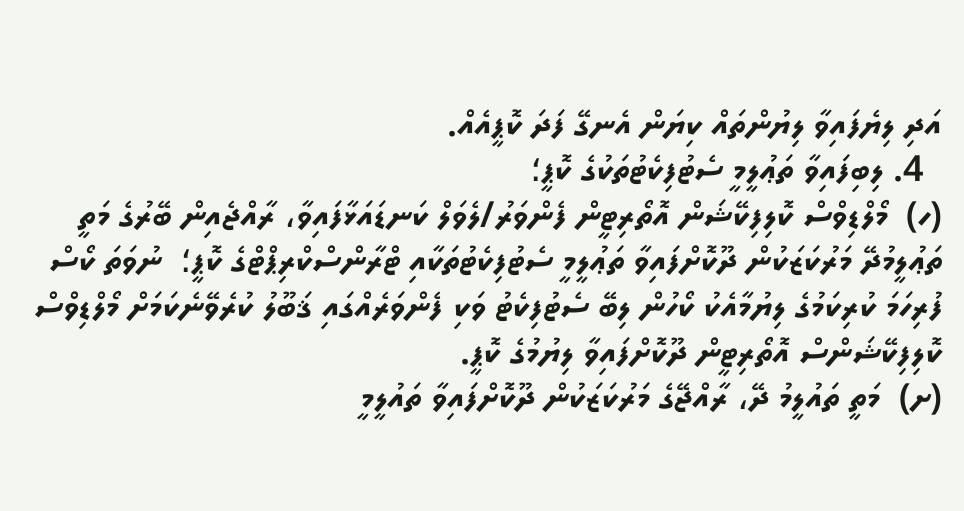އަދި ލިޔެފައިވާ ލިޔުންތައް ކިޔަން އެނގޭ ފަދަ ކޮޕީއެއް.
  4. ލިބިފައިވާ ތަޢުލީމީ ސެޓުފިކެޓުތަކުގެ ކޮޕީ؛
(ހ)  މޯލްޑިވްސް ކޮލިފިކޭޝަން އޮތޯރިޓީން ފެންވަރު/ލެވަލް ކަނޑައަޅާފައިވާ، ރާއްޖެއިން ބޭރުގެ މަތީ ތަޢުލީމުދޭ މަރުކަޒަކުން ދޫކޮށްފައިވާ ތަޢުލީމީ ސެޓުފިކެޓުތަކާއި ޓްރާންސްކްރިޕްޓްގެ ކޮޕީ؛  ނުވަތަ ކޯސް ފުރިހަމަ ކުރިކަމުގެ ލިޔުމާއެކު ކޯހުން ލިބޭ ސެޓުފިކެޓު ވަކި ފެންވަރެއްގައި ޤަބޫލު ކުރެވޭނެކަމަށް މޯލްޑިވްސް ކޮލިފިކޭޝަންސް އޮތޯރިޓީން ދޫކޮށްފައިވާ ލިޔުމުގެ ކޮޕީ.
(ށ)  މަތީ ތައުލީމު ދޭ، ރާއްޖޭގެ މަރުކަޒަކުން ދޫކޮށްފައިވާ ތައުލީމީ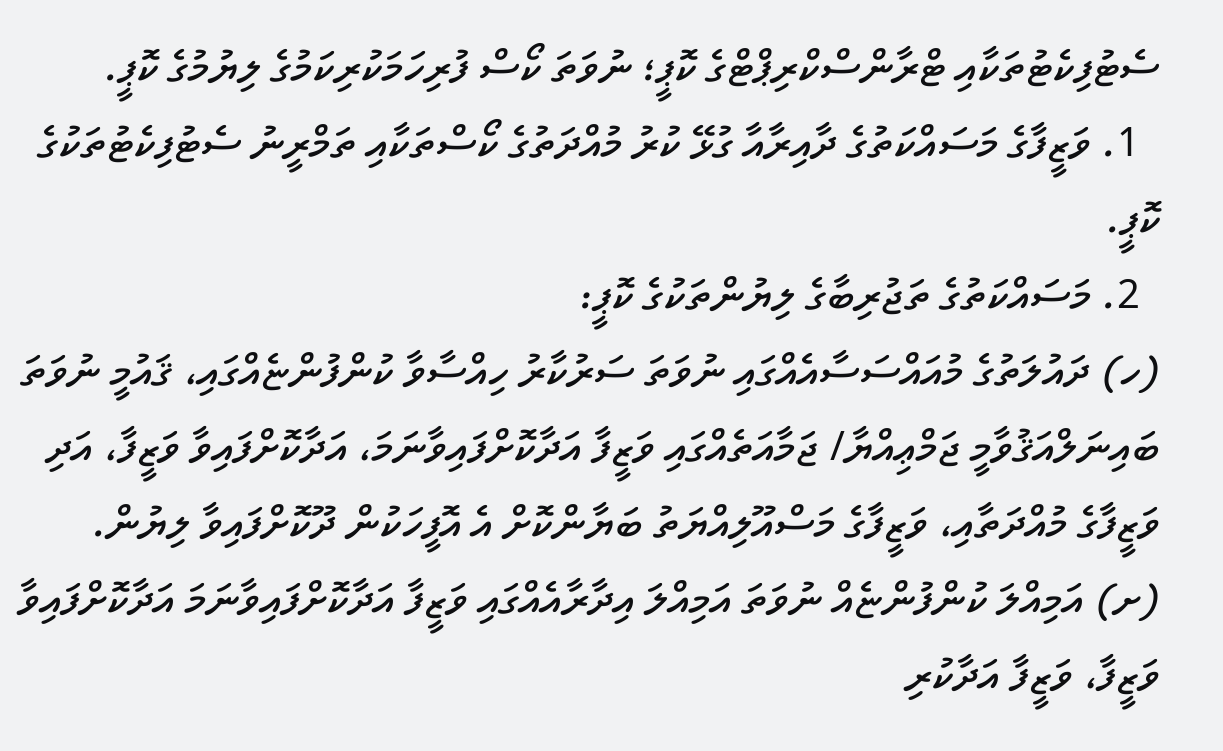ސެޓުފިކެޓުތަކާއި ޓްރާންސްކްރިޕްޓްގެ ކޮޕީ؛ ނުވަތަ ކޯސް ފުރިހަމަކުރިކަމުގެ ލިޔުމުގެ ކޮޕީ.
  1. ވަޒީފާގެ މަސައްކަތުގެ ދާއިރާއާ ގުޅޭ ކުރު މުއްދަތުގެ ކޯސްތަކާއި ތަމްރީނު ސެޓުފިކެޓުތަކުގެ ކޮޕީ.
  2. މަސައްކަތުގެ ތަޖުރިބާގެ ލިޔުންތަކުގެ ކޮޕީ:
(ހ) ދައުލަތުގެ މުއައްސަސާއެއްގައި ނުވަތަ ސަރުކާރު ހިއްސާވާ ކުންފުންޏެއްގައި، ޤައުމީ ނުވަތަ ބައިނަލްއަޤުވާމީ ޖަމްޢިއްޔާ/ ޖަމާއަތެއްގައި ވަޒީފާ އަދާކޮށްފައިވާނަމަ، އަދާކޮށްފައިވާ ވަޒީފާ، އަދި ވަޒީފާގެ މުއްދަތާއި، ވަޒީފާގެ މަސްއޫލިއްޔަތު ބަޔާންކޮށް އެ އޮފީހަކުން ދޫކޮށްފައިވާ ލިޔުން.
(ށ) އަމިއްލަ ކުންފުންޏެއް ނުވަތަ އަމިއްލަ އިދާރާއެއްގައި ވަޒީފާ އަދާކޮށްފައިވާނަމަ އަދާކޮށްފައިވާ ވަޒީފާ، ވަޒީފާ އަދާކުރި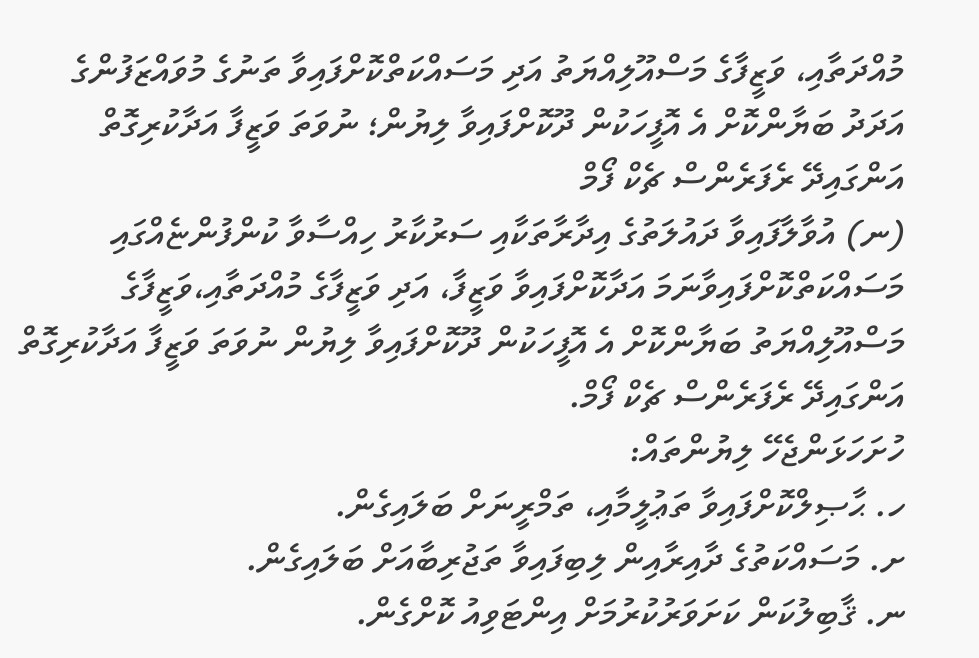މުއްދަތާއި، ވަޒީފާގެ މަސްއޫލިއްޔަތު އަދި މަސައްކަތްކޮށްފައިވާ ތަނުގެ މުވައްޒަފުންގެ އަދަދު ބަޔާންކޮށް އެ އޮފީހަކުން ދޫކޮށްފައިވާ ލިޔުން؛ ނުވަތަ ވަޒީފާ އަދާކުރިގޮތް އަންގައިދޭ ރެފަރެންސް ޗެކް ފޯމް
(ނ) އުވާލާފައިވާ ދައުލަތުގެ އިދާރާތަކާއި ސަރުކާރު ހިއްސާވާ ކުންފުންޏެއްގައި މަސައްކަތްކޮށްފައިވާނަމަ އަދާކޮށްފައިވާ ވަޒީފާ، އަދި ވަޒީފާގެ މުއްދަތާއި،ވަޒީފާގެ މަސްއޫލިއްޔަތު ބަޔާންކޮށް އެ އޮފީހަކުން ދޫކޮށްފައިވާ ލިޔުން ނުވަތަ ވަޒީފާ އަދާކުރިގޮތް އަންގައިދޭ ރެފަރެންސް ޗެކް ފޯމް.
ހުށަހަޅަންޖެހޭ ލިޔުންތައް:
ހ. ޙާޞިލްކޮށްފައިވާ ތަޢުލީމާއި، ތަމްރީނަށް ބަލައިގެން.
ށ. މަސައްކަތުގެ ދާއިރާއިން ލިބިފައިވާ ތަޖުރިބާއަށް ބަލައިގެން.
ނ. ޤާބިލުކަން ކަށަވަރުކުރުމަށް އިންޓަވިއު ކޮށްގެން.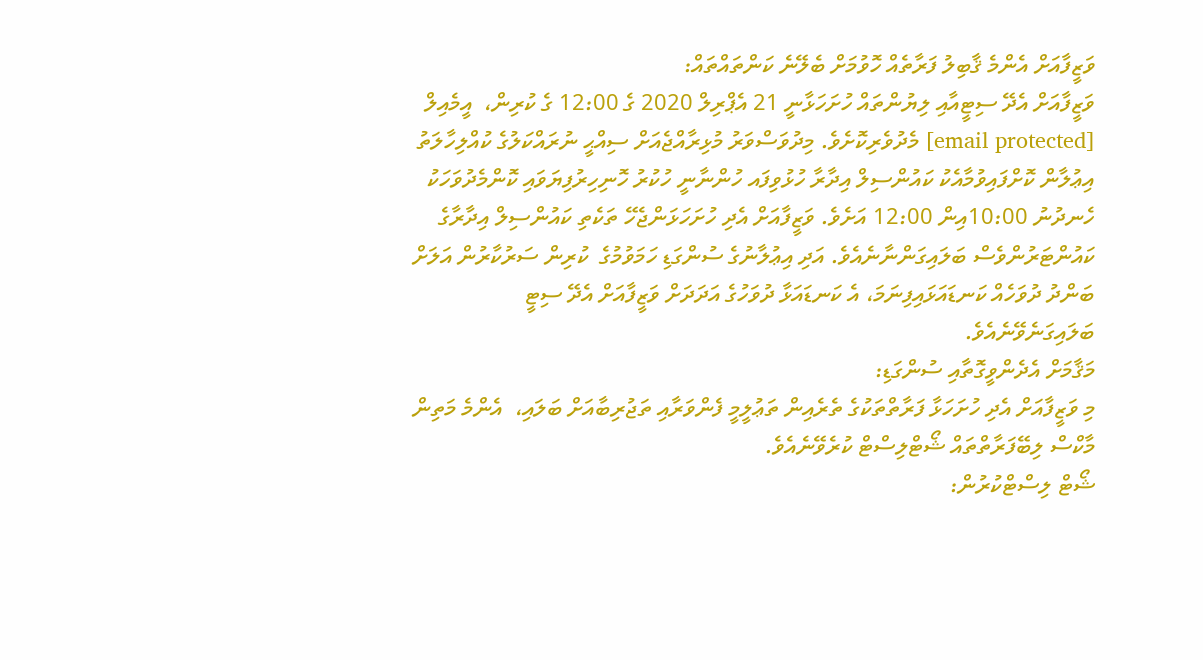ވަޒީފާއަށް އެންމެ ޤާބިލު ފަރާތެއް ހޮވުމަށް ބެލޭނެ ކަންތައްތައް:
ވަޒީފާއަށް އެދޭ ސިޓީއާއި ލިޔުންތައް ހުށަހަޅާނީ 21 އެޕްރިލް 2020 ގެ 12:00 ގެ ކުރިން،  އީމެއިލް [email protected] މެދުވެރިކޮށެވެ. މިދުވަސްވަރު މުޅިރާއްޖެއަށް ސިއްޙީ ނުރައްކަލުގެ ކުއްލިހާލަތު އިޢުލާން ކޮށްފައިވުމާއެކު ކައުންސިލް އިދާރާ ހުޅުވިފައ ހުންނާނީ ހުކުރު ހޮނިހިރުފިޔަވައި ކޮންމެދުވަހަކު ހެނދުނު 10:00އިން 12:00 އަށެވެ. ވަޒީފާއަށް އެދި ހުށަހަޅަންޖެހޭ ތަކެތި ކައުންސިލް އިދާރާގެ ކައުންޓަރުންވެސް ބަލައިގަންނާނެއެވެ. އަދި އިޢުލާނުގެ ސުންގަޑި ހަމަވުމުގެ  ކުރިން ސަރުކާރުން އަލަށް ބަންދު ދުވަހެއް ކަނޑައަޅައިފިނަމަ، އެ ކަނޑައަޅާ ދުވަހުގެ އަދަދަށް ވަޒީފާއަށް އެދޭ ސިޓީ ބަލައިގަނެވޭނެއެވެ.
މަޤާމަށް އެދެންވީގޮތާއި ސުންގަޑި:
މި ވަޒީފާއަށް އެދި ހުށަހަޅާ ފަރާތްތަކުގެ ތެރެއިން ތަޢުލީމީ ފެންވަރާއި ތަޖުރިބާއަށް ބަލައި،  އެންމެ މަތިން މާކްސް ލިބޭފަރާތްތައް ޝޯޓްލިސްޓް ކުރެވޭނެއެވެ.
ޝޯޓް ލިސްޓްކުރުން: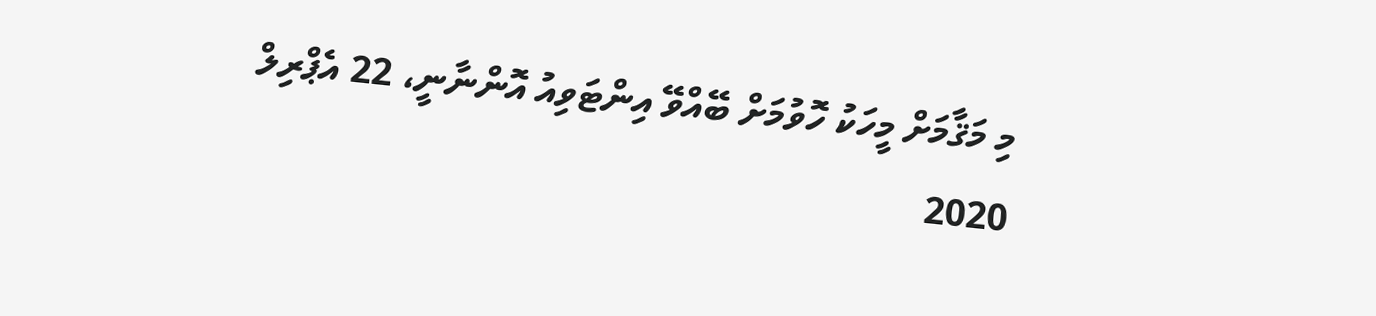މި މަޤާމަށް މީހަކު ހޮވުމަށް ބޭއްވޭ އިންޓަވިއު އޮންނާނީ، 22 އެޕްރިލް 2020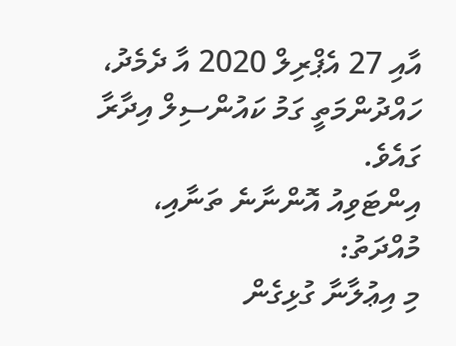އާއި 27 އެޕްރިލް 2020 އާ ދެމެދު، ހައްދުންމަތީ ގަމު ކައުންސިލް އިދާރާ ގައެވެ.
އިންޓަވިއު އޮންނާނެ ތަނާއި، މުއްދަތު:
މި އިޢުލާނާ ގުޅިގެން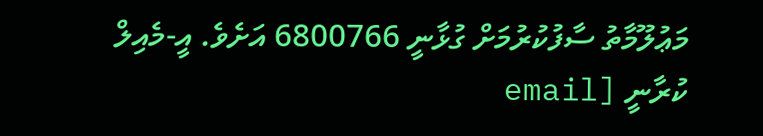މަޢުލޫމާތު ސާފުކުރުމަށް ގުޅާނީ 6800766 އަށެވެ. އީ-މެއިލް ކުރާނީ [email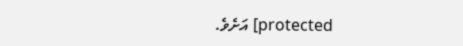protected] އަށެވެ.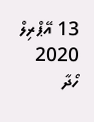13 އޭޕްރިލް 2020
ހޯދާ